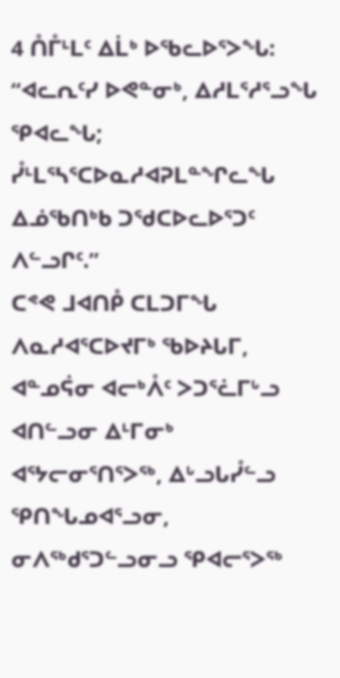4 ᑍᒤᒻᒪᑦ ᐃᒫᒃ ᐅᖃᓚᐅᕐᐳᖓ: “ᐊᓚᕆᑦᓯ ᐅᕙᓐᓂᒃ, ᐃᓱᒪᕐᓱᕐᓗᖓ ᕿᐊᓚᖓ; ᓮᒻᒪᕐᓴᕐᑕᐅᓇᓱᐊᕈᒪᓐᖏᓚᖓ ᐃᓅᖃᑎᒃᑲ ᑐᖁᑕᐅᓚᐅᕐᑐᑦ ᐱᓪᓗᒋᑦ.”
ᑕᕝᕙ ᒧᐊᑎᑬ ᑕᒪᑐᒥᖓ ᐱᓇᓱᐊᕐᑕᐅᔪᒥᒃ ᖃᐅᔨᒐᒥ, ᐊᓐᓄᕌᓂ ᐊᓕᒃᐰᑦ ᐳᑐᕐᓛᒥᒡᓗ ᐊᑎᓪᓗᓂ ᐃᒻᒥᓂᒃ ᐊᕐᔭᓕᓂᕐᑎᕐᐳᖅ, ᐃᒡᓗᒐᓮᓪᓗ ᕿᑎᖓᓄᐊᕐᓗᓂ, ᓂᐱᖅᑯᕐᑐᓪᓗᓂᓗ ᕿᐊᓕᕐᐳᖅ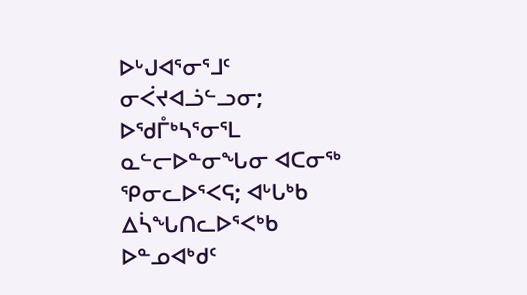ᐅᒡᒍᐊᕐᓂᕐᒧᑦ ᓂᐹᔪᐊᓘᓪᓗᓂ;
ᐅᖁᒤᒃᓴᕐᓂᕐᒪ ᓇᓪᓕᐅᓐᓂᖓᓂ ᐊᑕᓂᖅ ᕿᓂᓚᐅᕐᐸᕋ; ᐊᒡᒐᒃᑲ ᐃᓵᖓᑎᓚᐅᕐᐸᒃᑲ ᐅᓐᓄᐊᒃᑯᑦ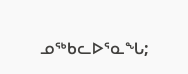ᓄᖅᑲᓚᐅᕐᓇᖓ;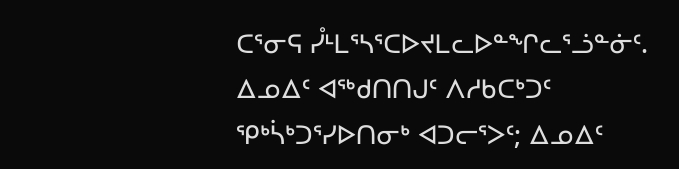ᑕᕐᓂᕋ ᓮᒻᒪᕐᓴᕐᑕᐅᔪᒪᓚᐅᓐᖏᓚᕐᓘᓐᓃᑦ.
ᐃᓄᐃᑦ ᐊᖅᑯᑎᑎᒍᑦ ᐱᓱᑲᑕᒃᑐᑦ ᕿᒃᓵᒃᑐᕐᓯᐅᑎᓂᒃ ᐊᑐᓕᕐᐳᑦ; ᐃᓄᐃᑦ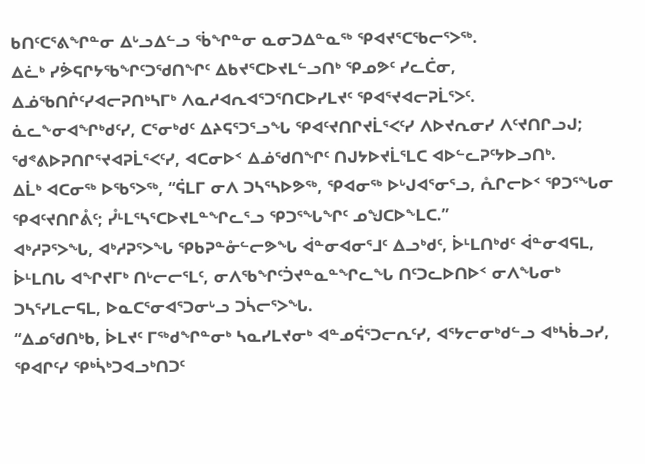ᑲᑎᑦᑕᕐᕕᖏᓐᓂ ᐃᒡᓗᐃᓪᓗ ᖄᖏᓐᓂ ᓇᓂᑐᐃᓐᓇᖅ ᕿᐊᔪᕐᑕᖃᓕᕐᐳᖅ.
ᐃᓛᒃ ᓯᕘᕋᒋᔭᖃᖏᑦᑐᖁᑎᖏᑦ ᐃᑲᔪᕐᑕᐅᔪᒪᓪᓗᑎᒃ ᕿᓄᕗᑦ ᓯᓚᑖᓂ, ᐃᓅᖃᑎᒌᑦᓯᐊᓕᕈᑎᒃᓴᒥᒃ ᐱᓇᓱᐊᕆᐊᕐᑐᕐᑎᑕᐅᓯᒪᔪᑦ ᕿᐊᕐᔪᐊᓕᕈᒫᕐᐳᑦ.
ᓈᓚᖕᓂᐊᖏᒃᑯᑦᓯ, ᑕᕐᓂᒃᑯᑦ ᐃᔨᕋᕐᑐᕐᓗᖓ ᕿᐊᑦᔪᑎᒋᔪᒫᕐᐸᑦᓯ ᐱᐅᔪᕆᓂᓯ ᐱᑦᔪᑎᒋᓗᒍ; ᖁᕝᕕᐅᕈᑎᒋᕐᔪᐊᕈᒫᕐᐸᑦᓯ, ᐊᑕᓂᐅᑉ ᐃᓅᖁᑎᖏᑦ ᑎᒍᔭᐅᔪᒫᕐᒪᑕ ᐊᐅᓪᓚᕈᑦᔭᐅᓗᑎᒃ.
ᐃᒫᒃ ᐊᑕᓂᖅ ᐅᖃᕐᐳᖅ, “ᕌᒪᒥ ᓂᐱ ᑐᓴᕐᓴᐅᕗᖅ, ᕿᐊᓂᖅ ᐅᒡᒍᐊᕐᓂᕐᓗ, ᕅᒋᓕᐅᑉ ᕿᑐᕐᖓᓂ ᕿᐊᑦᔪᑎᒋᕔᑦ; ᓮᒻᒪᕐᓴᕐᑕᐅᔪᒪᓐᖏᓚᕐᓗ ᕿᑐᕐᖓᖏᑦ ᓄᖑᑕᐅᖕᒪᑕ.”
ᐊᒃᓱᕈᕐᐳᖓ, ᐊᒃᓱᕈᕐᐳᖓ ᕿᑲᕈᓐᓁᓪᓕᕗᖓ ᐋᓐᓂᐊᓂᕐᒧᑦ ᐃᓗᒃᑯᑦ, ᐆᒻᒪᑎᒃᑯᑦ ᐋᓐᓂᐊᕋᒪ, ᐆᒻᒪᑎᒐ ᐊᖏᔪᒥᒃ ᑎᒡᓕᓕᕐᒪᑦ, ᓂᐱᖃᖏᑦᑑᔪᓐᓇᓐᖏᓚᖓ ᑎᑦᑐᓚᐅᑎᐅᑉ ᓂᐱᖓᓂᒃ ᑐᓴᕐᓯᒪᓕᕋᒪ, ᐅᓇᑕᕐᓂᐊᕐᑐᓂᒡᓗ ᑐᓵᓕᕐᐳᖓ.
“ᐃᓄᖁᑎᒃᑲ, ᐆᒪᔪᑦ ᒥᖅᑯᖏᓐᓂᒃ ᓴᓇᓯᒪᔪᓂᒃ ᐊᓐᓄᕌᕐᑐᓕᕆᑦᓯ, ᐊᕐᔭᓕᓂᒃᑯᓪᓗ ᐊᒃᓴᑳᓗᓯ, ᕿᐊᒋᑦᓯ ᕿᒃᓵᒃᑐᐊᓗᒃᑎᑐᑦ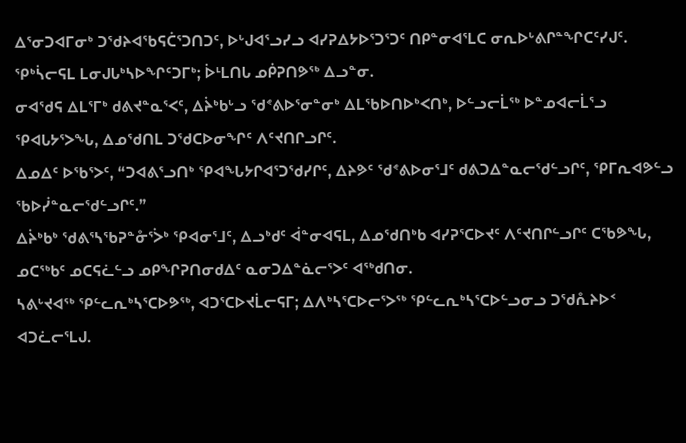ᐃᕐᓂᑐᐊᒥᓂᒃ ᑐᖁᔨᐊᖃᕋᑖᕐᑐᑎᑐᑦ, ᐅᒡᒍᐊᕐᓗᓯᓗ ᐊᓯᕈᐃᔭᐅᕐᑐᕐᑐᑦ ᑎᑭᓐᓂᐊᕐᒪᑕ ᓂᕆᐅᒡᕕᒋᓐᖏᑕᑦᓯᒍᑦ.
ᕿᒃᓵᓕᕋᒪ ᒪᓂᒍᒐᒃᓴᐅᖏᑦᑐᒥᒃ; ᐆᒻᒪᑎᒐ ᓄᑮᕈᑎᕗᖅ ᐃᓗᓐᓂ.
ᓂᐊᖁᕋ ᐃᒪᕐᒥᒃ ᑯᕕᔪᓐᓇᕐᐸᑦ, ᐃᔩᒃᑲᒡᓗ ᖁᕝᕕᐅᕐᓂᓐᓂᒃ ᐃᒪᖃᐅᑎᐅᒃᐸᑎᒃ, ᐅᓪᓗᓕᒫᖅ ᐅᓐᓄᐊᓕᒫᕐᓗ ᕿᐊᒐᔭᕐᐳᖓ, ᐃᓄᖁᑎᒪ ᑐᖁᑕᐅᓂᖏᑦ ᐱᑦᔪᑎᒋᓗᒋᑦ.
ᐃᓄᐃᑦ ᐅᖃᕐᐳᑦ, “ᑐᐊᕕᕐᓗᑎᒃ ᕿᐊᖓᔭᒋᐊᕐᑐᖁᓯᒋᑦ, ᐃᔨᕗᑦ ᖁᕝᕕᐅᓂᕐᒧᑦ ᑯᕕᑐᐃᓐᓇᓕᖁᓪᓗᒋᑦ, ᕿᒥᕆᐊᕗᓪᓗ ᖃᐅᓰᓐᓇᓕᖁᓪᓗᒋᑦ.”
ᐃᔩᒃᑲᒃ ᖁᕕᕐᓴᖃᕈᓐᓁᕐᐴᒃ ᕿᐊᓂᕐᒧᑦ, ᐃᓗᒃᑯᑦ ᐋᓐᓂᐊᕋᒪ, ᐃᓄᖁᑎᒃᑲ ᐊᓯᕈᕐᑕᐅᔪᑦ ᐱᑦᔪᑎᒋᓪᓗᒋᑦ ᑕᖃᕗᖓ, ᓄᑕᖅᑲᑦ ᓄᑕᕋᓛᓪᓗ ᓄᑭᖏᕈᑎᓂᑯᐃᑦ ᓇᓂᑐᐃᓐᓈᓕᕐᐳᑦ ᐊᖅᑯᑎᓂ.
ᓴᕕᒡᔪᐊᖅ ᕿᓪᓚᕆᒃᓴᕐᑕᐅᕗᖅ, ᐊᑐᕐᑕᐅᔪᒫᓕᕋᒥ; ᐃᐱᒃᓴᕐᑕᐅᓕᕐᐳᖅ ᕿᓪᓚᕆᒃᓴᕐᑕᐅᓪᓗᓂᓗ ᑐᖁᕅᔨᐅᑉ ᐊᑐᓛᓕᕐᒪᒍ.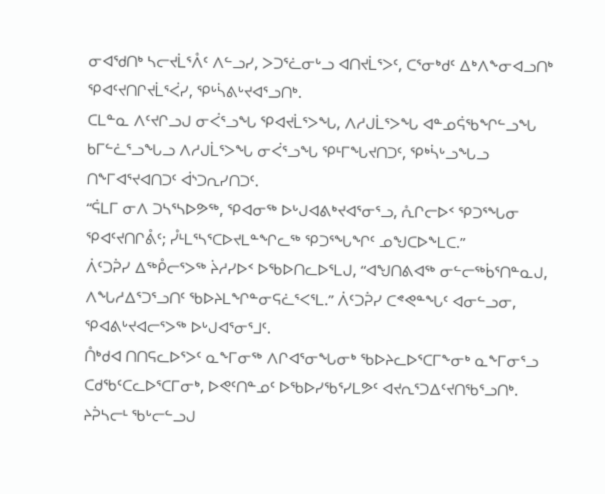ᓂᐊᖁᑎᒃ ᓴᓕᔪᒫᕐᐰᑦ ᐱᓪᓗᓯ, ᐳᑐᕐᓛᓂᒡᓗ ᐊᑎᔪᒫᕐᐳᑦ, ᑕᕐᓂᒃᑯᑦ ᐃᒃᐱᖕᓂᐊᓗᑎᒃ ᕿᐊᑦᔪᑎᒋᔪᒫᕐᐹᓯ, ᕿᒡᓵᕕᒡᔪᐊᕐᓗᑎᒃ.
ᑕᒪᓐᓇ ᐱᑦᔪᒋᓗᒍ ᓂᐹᕐᓗᖓ ᕿᐊᔪᒫᕐᐳᖓ, ᐱᓱᒍᒫᕐᐳᖓ ᐊᓐᓄᕌᖃᖏᓪᓗᖓ ᑲᒥᓪᓛᕐᓗᖓᓗ ᐱᓱᒍᒫᕐᐳᖓ ᓂᐹᕐᓗᖓ ᕿᒻᒥᖓᔪᑎᑐᑦ, ᕿᒃᓵᒡᓗᖓᓗ ᑎᖕᒥᐊᕐᔪᐊᑎᑐᑦ ᐋᔅᑐᕆᓯᑎᑐᑦ.
“ᕌᒪᒥ ᓂᐱ ᑐᓴᕐᓴᐅᕗᖅ, ᕿᐊᓂᖅ ᐅᒡᒍᐊᕕᒃᔪᐊᕐᓂᕐᓗ, ᕅᒋᓕᐅᑉ ᕿᑐᕐᖓᓂ ᕿᐊᑦᔪᑎᒋᕔᑦ; ᓮᒻᒪᕐᓴᕐᑕᐅᔪᒪᓐᖏᓚᖅ ᕿᑐᕐᖓᖏᑦ ᓄᖑᑕᐅᖕᒪᑕ.”
ᐲᑦᑐᕉᓯ ᐃᖅᑬᓕᕐᐳᖅ ᔩᓱᓯᐅᑉ ᐅᖃᐅᑎᓚᐅᕐᒪᒍ, “ᐊᖑᑎᕕᐊᖅ ᓂᓪᓕᖅᑳᕐᑎᓐᓇᒍ, ᐱᖓᓱᐃᕐᑐᕐᓗᑎᑦ ᖃᐅᔨᒪᖏᓐᓂᕋᓛᕐᐸᕐᒪ.” ᐲᑦᑐᕉᓯ ᑕᕝᕙᓐᖓᑦ ᐊᓂᓪᓗᓂ, ᕿᐊᕕᒡᔪᐊᓕᕐᐳᖅ ᐅᒡᒍᐊᕐᓂᕐᒧᑦ.
ᑍᒃᑯᐊ ᑎᑎᕋᓚᐅᕐᐳᑦ ᓇᖕᒥᓂᖅ ᐱᒋᐊᕐᓂᖓᓂᒃ ᖃᐅᔨᓚᐅᕐᑕᒥᖕᓂᒃ ᓇᖕᒥᓂᕐᓗ ᑕᑯᖃᑦᑕᓚᐅᕐᑕᒥᓂᒃ, ᐅᕙᑦᑎᓐᓄᑦ ᐅᖃᐅᓯᖃᕐᓯᒪᕗᑦ ᐊᔪᕆᕐᑐᐃᑦᔪᑎᖃᕐᓗᑎᒃ.
ᔨᕉᓴᓕᒻ ᖃᒡᓕᓪᓗᒍ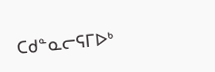ᑕᑯᓐᓇᓕᕋᒥᐅᒃ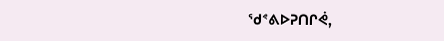ᖁᕝᕕᐅᕈᑎᒋᕚ,